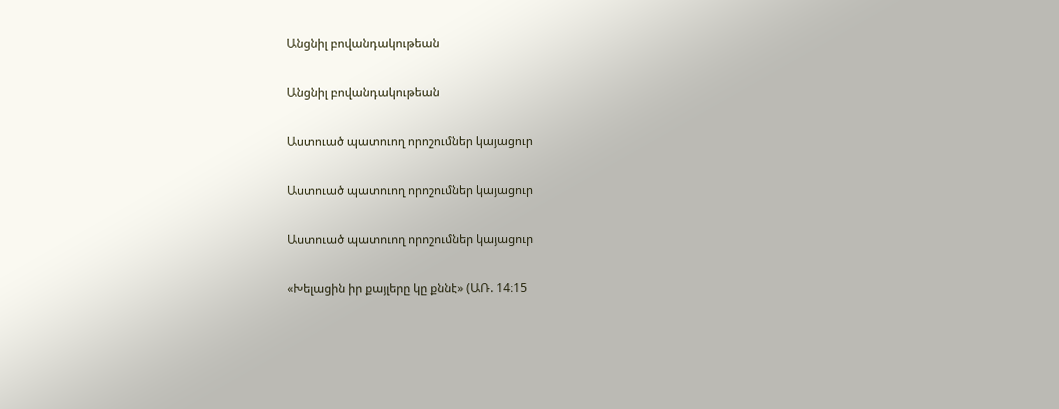Անցնիլ բովանդակութեան

Անցնիլ բովանդակութեան

Աստուած պատուող որոշումներ կայացուր

Աստուած պատուող որոշումներ կայացուր

Աստուած պատուող որոշումներ կայացուր

«Խելացին իր քայլերը կը քննէ» (ԱՌ. 14։15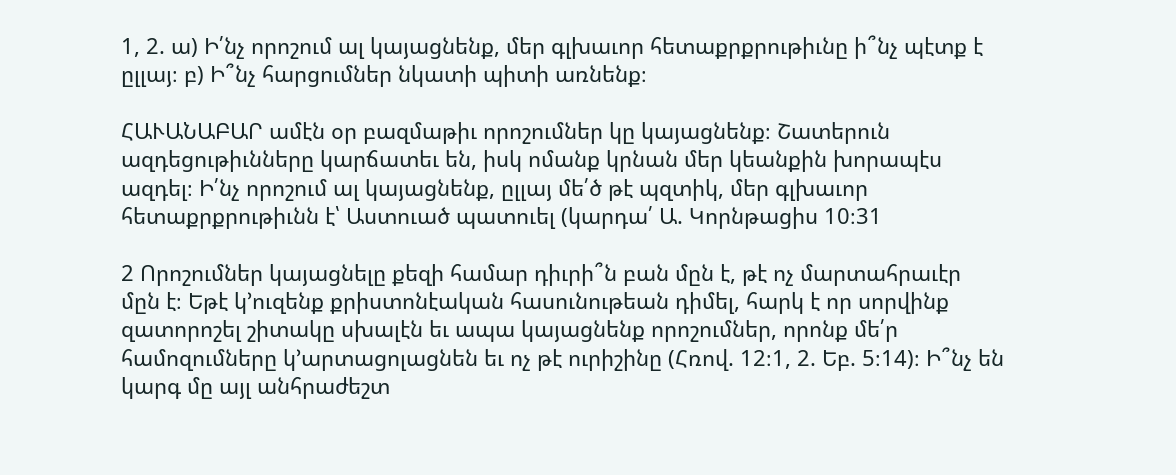1, 2. ա) Ի՛նչ որոշում ալ կայացնենք, մեր գլխաւոր հետաքրքրութիւնը ի՞նչ պէտք է ըլլայ։ բ) Ի՞նչ հարցումներ նկատի պիտի առնենք։

ՀԱՒԱՆԱԲԱՐ ամէն օր բազմաթիւ որոշումներ կը կայացնենք։ Շատերուն ազդեցութիւնները կարճատեւ են, իսկ ոմանք կրնան մեր կեանքին խորապէս ազդել։ Ի՛նչ որոշում ալ կայացնենք, ըլլայ մե՛ծ թէ պզտիկ, մեր գլխաւոր հետաքրքրութիւնն է՝ Աստուած պատուել (կարդա՛ Ա. Կորնթացիս 10։31

2 Որոշումներ կայացնելը քեզի համար դիւրի՞ն բան մըն է, թէ ոչ մարտահրաւէր մըն է։ Եթէ կ’ուզենք քրիստոնէական հասունութեան դիմել, հարկ է որ սորվինք զատորոշել շիտակը սխալէն եւ ապա կայացնենք որոշումներ, որոնք մե՛ր համոզումները կ’արտացոլացնեն եւ ոչ թէ ուրիշինը (Հռով. 12։1, 2. Եբ. 5։14)։ Ի՞նչ են կարգ մը այլ անհրաժեշտ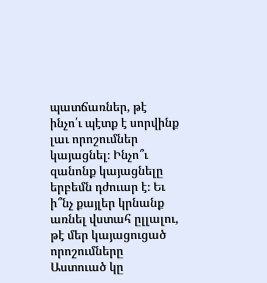պատճառներ, թէ ինչո՛ւ պէտք է սորվինք լաւ որոշումներ կայացնել։ Ինչո՞ւ զանոնք կայացնելը երբեմն դժուար է։ Եւ ի՞նչ քայլեր կրնանք առնել վստահ ըլլալու, թէ մեր կայացուցած որոշումները Աստուած կը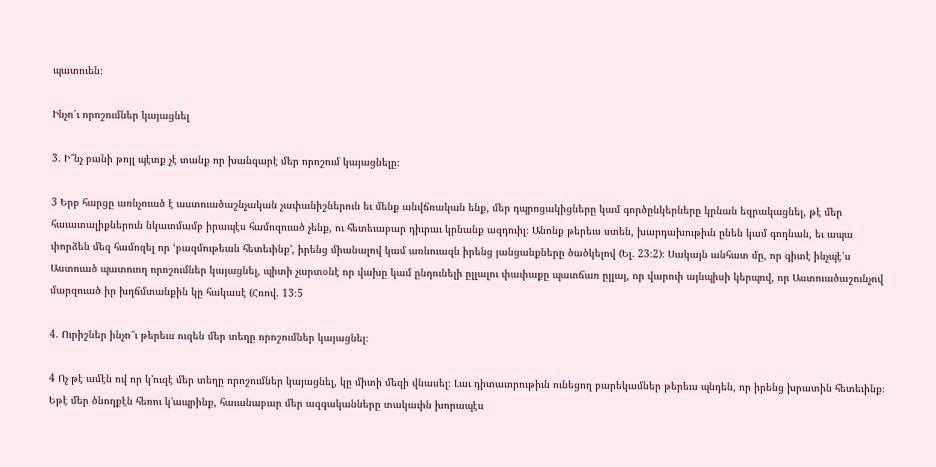պատուեն։

Ինչո՛ւ որոշումներ կայացնել

3. Ի՞նչ բանի թոյլ պէտք չէ տանք որ խանգարէ մեր որոշում կայացնելը։

3 Երբ հարցը առնչուած է աստուածաշնչական չափանիշներուն եւ մենք անվճռական ենք, մեր դպրոցակիցները կամ գործընկերները կրնան եզրակացնել, թէ մեր հաւատալիքներուն նկատմամբ իրապէս համոզուած չենք, ու հետեւաբար դիւրաւ կրնանք ազդուիլ։ Անոնք թերեւս ստեն, խարդախութիւն ընեն կամ գողնան, եւ ապա փորձեն մեզ համոզել որ ‘բազմութեան հետեւինք’, իրենց միանալով կամ առնուազն իրենց յանցանքները ծածկելով (Ել. 23։2)։ Սակայն անհատ մը, որ գիտէ ինչպէ՛ս Աստուած պատուող որոշումներ կայացնել, պիտի չարտօնէ որ վախը կամ ընդունելի ըլլալու փափաքը պատճառ ըլլայ, որ վարուի այնպիսի կերպով, որ Աստուածաշունչով մարզուած իր խղճմտանքին կը հակասէ (Հռով. 13։5

4. Ուրիշներ ինչո՞ւ թերեւս ուզեն մեր տեղը որոշումներ կայացնել։

4 Ոչ թէ ամէն ով որ կ’ուզէ մեր տեղը որոշումներ կայացնել, կը միտի մեզի վնասել։ Լաւ դիտաւորութիւն ունեցող բարեկամներ թերեւս պնդեն, որ իրենց խրատին հետեւինք։ Եթէ մեր ծնողքէն հեռու կ’ապրինք, հաւանաբար մեր ազգականները տակաւին խորապէս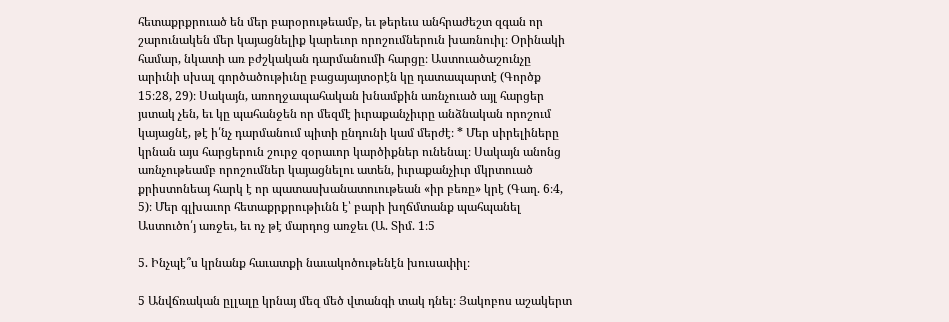հետաքրքրուած են մեր բարօրութեամբ, եւ թերեւս անհրաժեշտ զգան որ շարունակեն մեր կայացնելիք կարեւոր որոշումներուն խառնուիլ։ Օրինակի համար, նկատի առ բժշկական դարմանումի հարցը։ Աստուածաշունչը արիւնի սխալ գործածութիւնը բացայայտօրէն կը դատապարտէ (Գործք 15։28, 29)։ Սակայն, առողջապահական խնամքին առնչուած այլ հարցեր յստակ չեն, եւ կը պահանջեն որ մեզմէ իւրաքանչիւրը անձնական որոշում կայացնէ, թէ ի՛նչ դարմանում պիտի ընդունի կամ մերժէ։ * Մեր սիրելիները կրնան այս հարցերուն շուրջ զօրաւոր կարծիքներ ունենալ։ Սակայն անոնց առնչութեամբ որոշումներ կայացնելու ատեն, իւրաքանչիւր մկրտուած քրիստոնեայ հարկ է որ պատասխանատուութեան «իր բեռը» կրէ (Գաղ. 6։4, 5)։ Մեր գլխաւոր հետաքրքրութիւնն է՝ բարի խղճմտանք պահպանել Աստուծո՛յ առջեւ, եւ ոչ թէ մարդոց առջեւ (Ա. Տիմ. 1։5

5. Ինչպէ՞ս կրնանք հաւատքի նաւակոծութենէն խուսափիլ։

5 Անվճռական ըլլալը կրնայ մեզ մեծ վտանգի տակ դնել։ Յակոբոս աշակերտ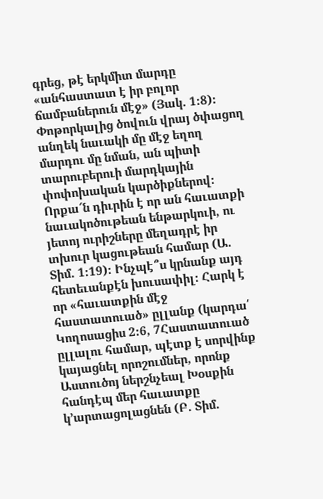գրեց, թէ երկմիտ մարդը «անհաստատ է իր բոլոր ճամբաներուն մէջ» (Յակ. 1։8)։ Փոթորկալից ծովուն վրայ ծփացող անղեկ նաւակի մը մէջ եղող մարդու մը նման, ան պիտի տարուբերուի մարդկային փոփոխական կարծիքներով։ Որքա՜ն դիւրին է որ ան հաւատքի նաւակոծութեան ենթարկուի, ու յետոյ ուրիշները մեղադրէ իր տխուր կացութեան համար (Ա. Տիմ. 1։19)։ Ինչպէ՞ս կրնանք այդ հետեւանքէն խուսափիլ։ Հարկ է որ «հաւատքին մէջ հաստատուած» ըլլանք (կարդա՛ Կողոսացիս 2։6, 7Հաստատուած ըլլալու համար, պէտք է սորվինք կայացնել որոշումներ, որոնք Աստուծոյ ներշնչեալ Խօսքին հանդէպ մեր հաւատքը կ’արտացոլացնեն (Բ. Տիմ.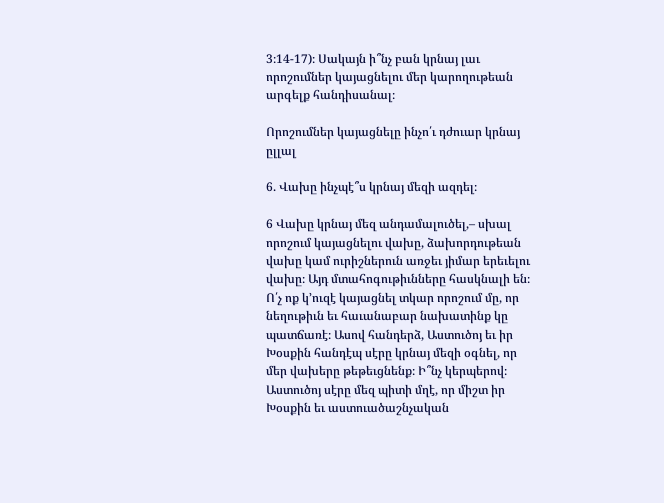3։14-17)։ Սակայն ի՞նչ բան կրնայ լաւ որոշումներ կայացնելու մեր կարողութեան արգելք հանդիսանալ։

Որոշումներ կայացնելը ինչո՛ւ դժուար կրնայ ըլլալ

6. Վախը ինչպէ՞ս կրնայ մեզի ազդել։

6 Վախը կրնայ մեզ անդամալուծել,– սխալ որոշում կայացնելու վախը, ձախորդութեան վախը կամ ուրիշներուն առջեւ յիմար երեւելու վախը։ Այդ մտահոգութիւնները հասկնալի են։ Ո՛չ ոք կ’ուզէ կայացնել տկար որոշում մը, որ նեղութիւն եւ հաւանաբար նախատինք կը պատճառէ։ Ասով հանդերձ, Աստուծոյ եւ իր Խօսքին հանդէպ սէրը կրնայ մեզի օգնել, որ մեր վախերը թեթեւցնենք։ Ի՞նչ կերպերով։ Աստուծոյ սէրը մեզ պիտի մղէ, որ միշտ իր Խօսքին եւ աստուածաշնչական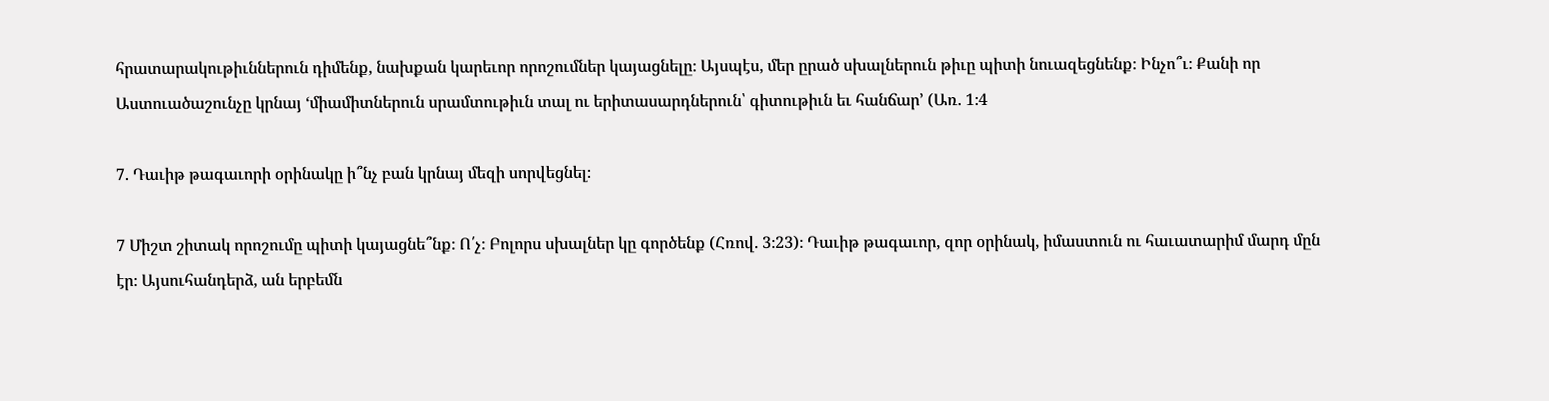հրատարակութիւններուն դիմենք, նախքան կարեւոր որոշումներ կայացնելը։ Այսպէս, մեր ըրած սխալներուն թիւը պիտի նուազեցնենք։ Ինչո՞ւ։ Քանի որ Աստուածաշունչը կրնայ ‘միամիտներուն սրամտութիւն տալ ու երիտասարդներուն՝ գիտութիւն եւ հանճար’ (Առ. 1։4

7. Դաւիթ թագաւորի օրինակը ի՞նչ բան կրնայ մեզի սորվեցնել։

7 Միշտ շիտակ որոշումը պիտի կայացնե՞նք։ Ո՛չ։ Բոլորս սխալներ կը գործենք (Հռով. 3։23)։ Դաւիթ թագաւոր, զոր օրինակ, իմաստուն ու հաւատարիմ մարդ մըն էր։ Այսուհանդերձ, ան երբեմն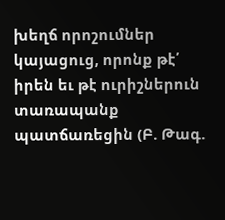խեղճ որոշումներ կայացուց, որոնք թէ՛ իրեն եւ թէ ուրիշներուն տառապանք պատճառեցին (Բ. Թագ.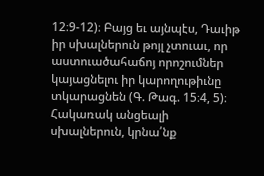12։9-12)։ Բայց եւ այնպէս, Դաւիթ իր սխալներուն թոյլ չտուաւ, որ աստուածահաճոյ որոշումներ կայացնելու իր կարողութիւնը տկարացնեն (Գ. Թագ. 15։4, 5)։ Հակառակ անցեալի սխալներուն, կրնա՛նք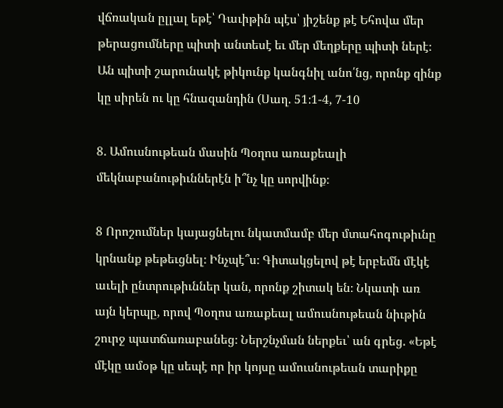վճռական ըլլալ եթէ՝ Դաւիթին պէս՝ յիշենք թէ Եհովա մեր թերացումները պիտի անտեսէ եւ մեր մեղքերը պիտի ներէ։ Ան պիտի շարունակէ թիկունք կանգնիլ անո՛նց, որոնք զինք կը սիրեն ու կը հնազանդին (Սաղ. 51։1-4, 7-10

8. Ամուսնութեան մասին Պօղոս առաքեալի մեկնաբանութիւններէն ի՞նչ կը սորվինք։

8 Որոշումներ կայացնելու նկատմամբ մեր մտահոգութիւնը կրնանք թեթեւցնել։ Ինչպէ՞ս։ Գիտակցելով թէ երբեմն մէկէ աւելի ընտրութիւններ կան, որոնք շիտակ են։ Նկատի առ այն կերպը, որով Պօղոս առաքեալ ամուսնութեան նիւթին շուրջ պատճառաբանեց։ Ներշնչման ներքեւ՝ ան գրեց. «Եթէ մէկը ամօթ կը սեպէ որ իր կոյսը ամուսնութեան տարիքը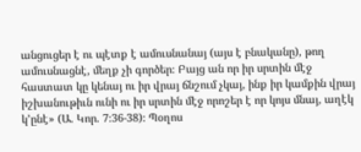անցուցեր է ու պէտք է ամուսնանայ (այս է բնականը), թող ամուսնացնէ, մեղք չի գործեր։ Բայց ան որ իր սրտին մէջ հաստատ կը կենայ ու իր վրայ ճնշում չկայ, ինք իր կամքին վրայ իշխանութիւն ունի ու իր սրտին մէջ որոշեր է որ կոյս մնայ, աղէկ կ’ընէ» (Ա. Կոր. 7։36-38)։ Պօղոս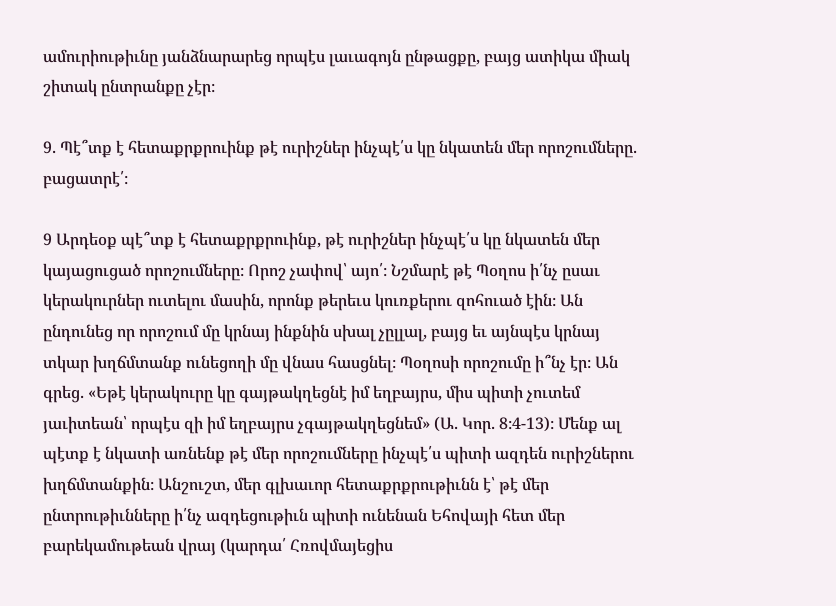ամուրիութիւնը յանձնարարեց որպէս լաւագոյն ընթացքը, բայց ատիկա միակ շիտակ ընտրանքը չէր։

9. Պէ՞տք է հետաքրքրուինք թէ ուրիշներ ինչպէ՛ս կը նկատեն մեր որոշումները. բացատրէ՛։

9 Արդեօք պէ՞տք է հետաքրքրուինք, թէ ուրիշներ ինչպէ՛ս կը նկատեն մեր կայացուցած որոշումները։ Որոշ չափով՝ այո՛։ Նշմարէ թէ Պօղոս ի՛նչ ըսաւ կերակուրներ ուտելու մասին, որոնք թերեւս կուռքերու զոհուած էին։ Ան ընդունեց որ որոշում մը կրնայ ինքնին սխալ չըլլալ, բայց եւ այնպէս կրնայ տկար խղճմտանք ունեցողի մը վնաս հասցնել։ Պօղոսի որոշումը ի՞նչ էր։ Ան գրեց. «Եթէ կերակուրը կը գայթակղեցնէ իմ եղբայրս, միս պիտի չուտեմ յաւիտեան՝ որպէս զի իմ եղբայրս չգայթակղեցնեմ» (Ա. Կոր. 8։4-13)։ Մենք ալ պէտք է նկատի առնենք թէ մեր որոշումները ինչպէ՛ս պիտի ազդեն ուրիշներու խղճմտանքին։ Անշուշտ, մեր գլխաւոր հետաքրքրութիւնն է՝ թէ մեր ընտրութիւնները ի՛նչ ազդեցութիւն պիտի ունենան Եհովայի հետ մեր բարեկամութեան վրայ (կարդա՛ Հռովմայեցիս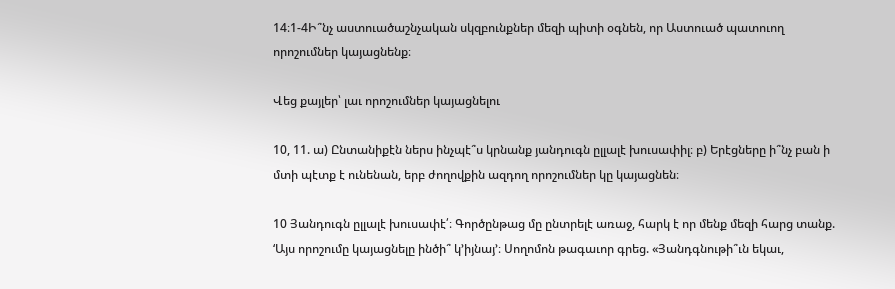14։1-4Ի՞նչ աստուածաշնչական սկզբունքներ մեզի պիտի օգնեն, որ Աստուած պատուող որոշումներ կայացնենք։

Վեց քայլեր՝ լաւ որոշումներ կայացնելու

10, 11. ա) Ընտանիքէն ներս ինչպէ՞ս կրնանք յանդուգն ըլլալէ խուսափիլ։ բ) Երէցները ի՞նչ բան ի մտի պէտք է ունենան, երբ ժողովքին ազդող որոշումներ կը կայացնեն։

10 Յանդուգն ըլլալէ խուսափէ՛։ Գործընթաց մը ընտրելէ առաջ, հարկ է որ մենք մեզի հարց տանք. ‘Այս որոշումը կայացնելը ինծի՞ կ’իյնայ’։ Սողոմոն թագաւոր գրեց. «Յանդգնութի՞ւն եկաւ,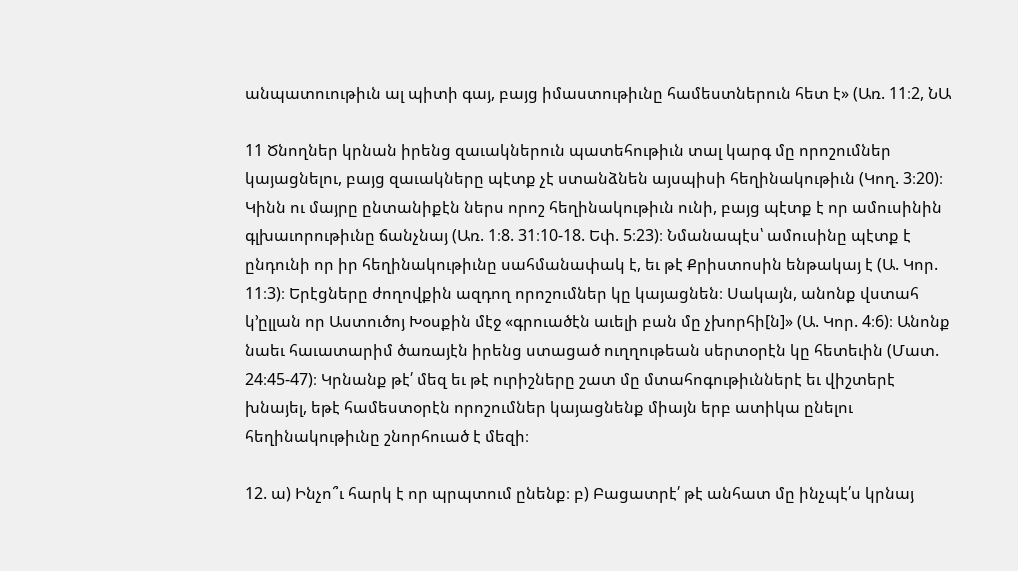անպատուութիւն ալ պիտի գայ, բայց իմաստութիւնը համեստներուն հետ է» (Առ. 11։2, ՆԱ

11 Ծնողներ կրնան իրենց զաւակներուն պատեհութիւն տալ կարգ մը որոշումներ կայացնելու, բայց զաւակները պէտք չէ ստանձնեն այսպիսի հեղինակութիւն (Կող. 3։20)։ Կինն ու մայրը ընտանիքէն ներս որոշ հեղինակութիւն ունի, բայց պէտք է որ ամուսինին գլխաւորութիւնը ճանչնայ (Առ. 1։8. 31։10-18. Եփ. 5։23)։ Նմանապէս՝ ամուսինը պէտք է ընդունի որ իր հեղինակութիւնը սահմանափակ է, եւ թէ Քրիստոսին ենթակայ է (Ա. Կոր. 11։3)։ Երէցները ժողովքին ազդող որոշումներ կը կայացնեն։ Սակայն, անոնք վստահ կ’ըլլան որ Աստուծոյ Խօսքին մէջ «գրուածէն աւելի բան մը չխորհի[ն]» (Ա. Կոր. 4։6)։ Անոնք նաեւ հաւատարիմ ծառայէն իրենց ստացած ուղղութեան սերտօրէն կը հետեւին (Մատ. 24։45-47)։ Կրնանք թէ՛ մեզ եւ թէ ուրիշները շատ մը մտահոգութիւններէ եւ վիշտերէ խնայել, եթէ համեստօրէն որոշումներ կայացնենք միայն երբ ատիկա ընելու հեղինակութիւնը շնորհուած է մեզի։

12. ա) Ինչո՞ւ հարկ է որ պրպտում ընենք։ բ) Բացատրէ՛ թէ անհատ մը ինչպէ՛ս կրնայ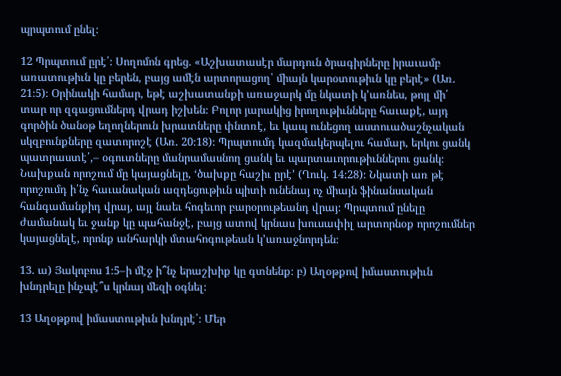պրպտում ընել։

12 Պրպտում ըրէ՛։ Սողոմոն գրեց. «Աշխատասէր մարդուն ծրագիրները իրաւամբ առատութիւն կը բերեն, բայց ամէն արտորացող՝ միայն կարօտութիւն կը բերէ» (Առ. 21։5)։ Օրինակի համար, եթէ աշխատանքի առաջարկ մը նկատի կ’առնես, թոյլ մի՛ տար որ զգացումներդ վրադ իշխեն։ Բոլոր յարակից իրողութիւնները հաւաքէ, այդ գործին ծանօթ եղողներուն խրատները փնտռէ, եւ կապ ունեցող աստուածաշնչական սկզբունքները զատորոշէ (Առ. 20։18)։ Պրպտումդ կազմակերպելու համար, երկու ցանկ պատրաստէ՛,– օգուտները մանրամասնող ցանկ եւ պարտաւորութիւններու ցանկ։ Նախքան որոշում մը կայացնելը, ‘ծախքը հաշիւ ըրէ’ (Ղուկ. 14։28)։ Նկատի առ թէ որոշումդ ի՛նչ հաւանական ազդեցութիւն պիտի ունենայ ոչ միայն ֆինանսական հանգամանքիդ վրայ, այլ նաեւ հոգեւոր բարօրութեանդ վրայ։ Պրպտում ընելը ժամանակ եւ ջանք կը պահանջէ, բայց ատով կրնաս խուսափիլ արտորնօք որոշումներ կայացնելէ, որոնք անհարկի մտահոգութեան կ’առաջնորդեն։

13. ա) Յակոբոս 1։5–ի մէջ ի՞նչ երաշխիք կը գտնենք։ բ) Աղօթքով իմաստութիւն խնդրելը ինչպէ՞ս կրնայ մեզի օգնել։

13 Աղօթքով իմաստութիւն խնդրէ՛։ Մեր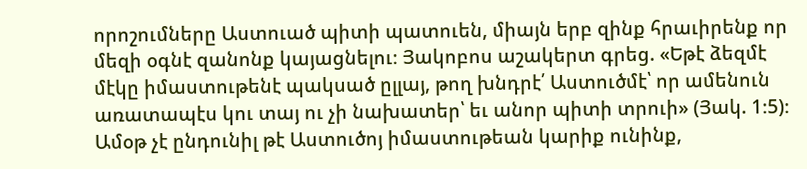որոշումները Աստուած պիտի պատուեն, միայն երբ զինք հրաւիրենք որ մեզի օգնէ զանոնք կայացնելու։ Յակոբոս աշակերտ գրեց. «Եթէ ձեզմէ մէկը իմաստութենէ պակսած ըլլայ, թող խնդրէ՛ Աստուծմէ՝ որ ամենուն առատապէս կու տայ ու չի նախատեր՝ եւ անոր պիտի տրուի» (Յակ. 1։5)։ Ամօթ չէ ընդունիլ թէ Աստուծոյ իմաստութեան կարիք ունինք,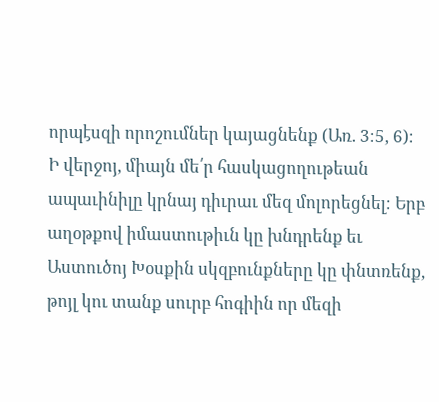որպէսզի որոշումներ կայացնենք (Առ. 3։5, 6)։ Ի վերջոյ, միայն մե՛ր հասկացողութեան ապաւինիլը կրնայ դիւրաւ մեզ մոլորեցնել։ Երբ աղօթքով իմաստութիւն կը խնդրենք եւ Աստուծոյ Խօսքին սկզբունքները կը փնտռենք, թոյլ կու տանք սուրբ հոգիին որ մեզի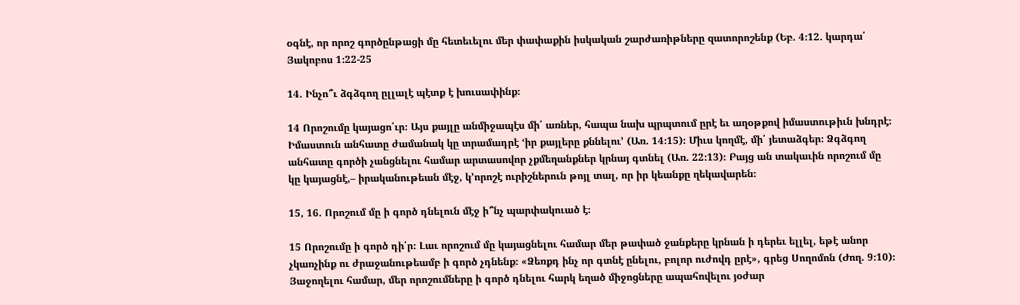օգնէ, որ որոշ գործընթացի մը հետեւելու մեր փափաքին իսկական շարժառիթները զատորոշենք (Եբ. 4։12. կարդա՛ Յակոբոս 1։22-25

14. Ինչո՞ւ ձգձգող ըլլալէ պէտք է խուսափինք։

14 Որոշումը կայացո՛ւր։ Այս քայլը անմիջապէս մի՛ առներ, հապա նախ պրպտում ըրէ եւ աղօթքով իմաստութիւն խնդրէ։ Իմաստուն անհատը ժամանակ կը տրամադրէ ‘իր քայլերը քննելու’ (Առ. 14։15)։ Միւս կողմէ, մի՛ յետաձգեր։ Ձգձգող անհատը գործի չանցնելու համար արտասովոր չքմեղանքներ կրնայ գտնել (Առ. 22։13)։ Բայց ան տակաւին որոշում մը կը կայացնէ,– իրականութեան մէջ, կ’որոշէ ուրիշներուն թոյլ տալ, որ իր կեանքը ղեկավարեն։

15, 16. Որոշում մը ի գործ դնելուն մէջ ի՞նչ պարփակուած է։

15 Որոշումը ի գործ դի՛ր։ Լաւ որոշում մը կայացնելու համար մեր թափած ջանքերը կրնան ի դերեւ ելլել, եթէ անոր չկառչինք ու ժրաջանութեամբ ի գործ չդնենք։ «Ձեռքդ ինչ որ գտնէ ընելու, բոլոր ուժովդ ըրէ», գրեց Սողոմոն (Ժող. 9։10)։ Յաջողելու համար, մեր որոշումները ի գործ դնելու հարկ եղած միջոցները ապահովելու յօժար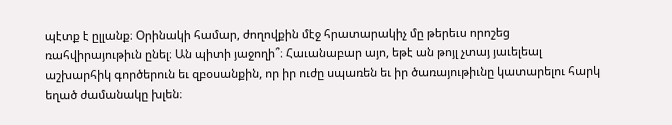պէտք է ըլլանք։ Օրինակի համար, ժողովքին մէջ հրատարակիչ մը թերեւս որոշեց ռահվիրայութիւն ընել։ Ան պիտի յաջողի՞։ Հաւանաբար այո, եթէ ան թոյլ չտայ յաւելեալ աշխարհիկ գործերուն եւ զբօսանքին, որ իր ուժը սպառեն եւ իր ծառայութիւնը կատարելու հարկ եղած ժամանակը խլեն։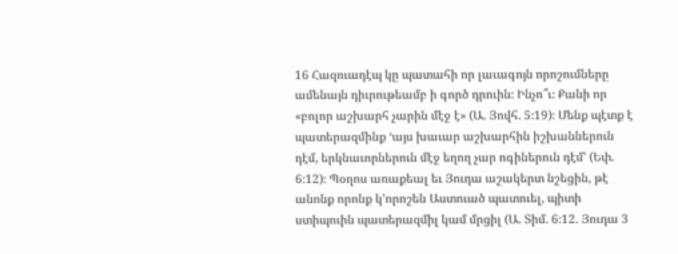16 Հազուադէպ կը պատահի որ լաւագոյն որոշումները ամենայն դիւրութեամբ ի գործ դրուին։ Ինչո՞ւ։ Քանի որ «բոլոր աշխարհ չարին մէջ է» (Ա. Յովհ. 5։19)։ Մենք պէտք է պատերազմինք ‘այս խաւար աշխարհին իշխաններուն դէմ, երկնաւորներուն մէջ եղող չար ոգիներուն դէմ’ (Եփ. 6։12)։ Պօղոս առաքեալ եւ Յուդա աշակերտ նշեցին, թէ անոնք որոնք կ’որոշեն Աստուած պատուել, պիտի ստիպուին պատերազմիլ կամ մրցիլ (Ա. Տիմ. 6։12. Յուդա 3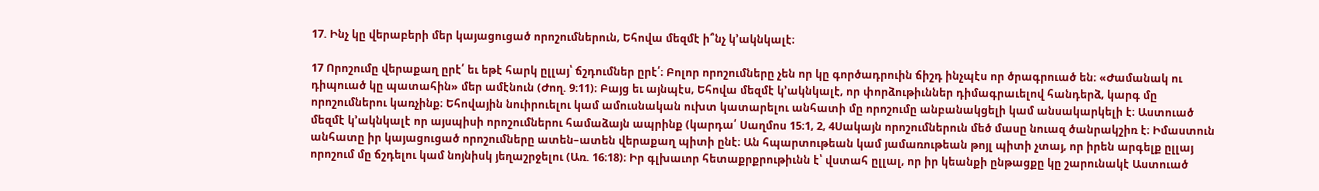17. Ինչ կը վերաբերի մեր կայացուցած որոշումներուն, Եհովա մեզմէ ի՞նչ կ’ակնկալէ։

17 Որոշումը վերաքաղ ըրէ՛ եւ եթէ հարկ ըլլայ՝ ճշդումներ ըրէ՛։ Բոլոր որոշումները չեն որ կը գործադրուին ճիշդ ինչպէս որ ծրագրուած են։ «Ժամանակ ու դիպուած կը պատահին» մեր ամէնուն (Ժող. 9։11)։ Բայց եւ այնպէս, Եհովա մեզմէ կ’ակնկալէ, որ փորձութիւններ դիմագրաւելով հանդերձ, կարգ մը որոշումներու կառչինք։ Եհովային նուիրուելու կամ ամուսնական ուխտ կատարելու անհատի մը որոշումը անբանակցելի կամ անսակարկելի է։ Աստուած մեզմէ կ’ակնկալէ որ այսպիսի որոշումներու համաձայն ապրինք (կարդա՛ Սաղմոս 15։1, 2, 4Սակայն որոշումներուն մեծ մասը նուազ ծանրակշիռ է։ Իմաստուն անհատը իր կայացուցած որոշումները ատեն–ատեն վերաքաղ պիտի ընէ։ Ան հպարտութեան կամ յամառութեան թոյլ պիտի չտայ, որ իրեն արգելք ըլլայ որոշում մը ճշդելու կամ նոյնիսկ յեղաշրջելու (Առ. 16։18)։ Իր գլխաւոր հետաքրքրութիւնն է՝ վստահ ըլլալ, որ իր կեանքի ընթացքը կը շարունակէ Աստուած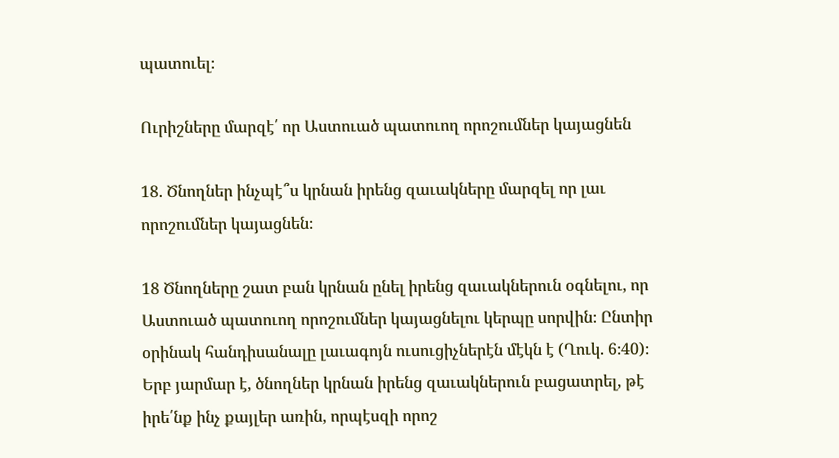պատուել։

Ուրիշները մարզէ՛ որ Աստուած պատուող որոշումներ կայացնեն

18. Ծնողներ ինչպէ՞ս կրնան իրենց զաւակները մարզել որ լաւ որոշումներ կայացնեն։

18 Ծնողները շատ բան կրնան ընել իրենց զաւակներուն օգնելու, որ Աստուած պատուող որոշումներ կայացնելու կերպը սորվին։ Ընտիր օրինակ հանդիսանալը լաւագոյն ուսուցիչներէն մէկն է (Ղուկ. 6։40)։ Երբ յարմար է, ծնողներ կրնան իրենց զաւակներուն բացատրել, թէ իրե՛նք ինչ քայլեր առին, որպէսզի որոշ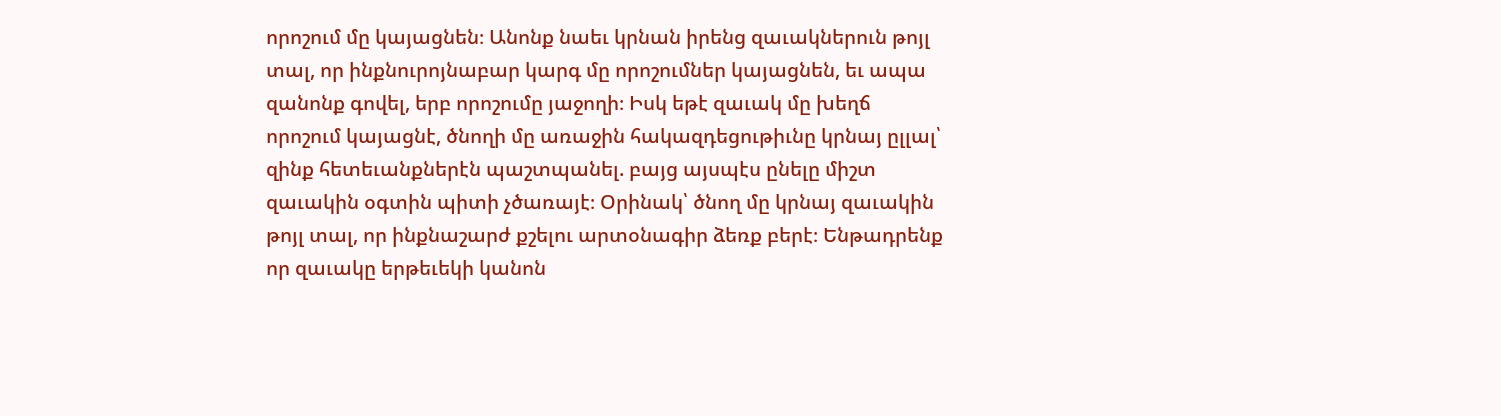որոշում մը կայացնեն։ Անոնք նաեւ կրնան իրենց զաւակներուն թոյլ տալ, որ ինքնուրոյնաբար կարգ մը որոշումներ կայացնեն, եւ ապա զանոնք գովել, երբ որոշումը յաջողի։ Իսկ եթէ զաւակ մը խեղճ որոշում կայացնէ, ծնողի մը առաջին հակազդեցութիւնը կրնայ ըլլալ՝ զինք հետեւանքներէն պաշտպանել. բայց այսպէս ընելը միշտ զաւակին օգտին պիտի չծառայէ։ Օրինակ՝ ծնող մը կրնայ զաւակին թոյլ տալ, որ ինքնաշարժ քշելու արտօնագիր ձեռք բերէ։ Ենթադրենք որ զաւակը երթեւեկի կանոն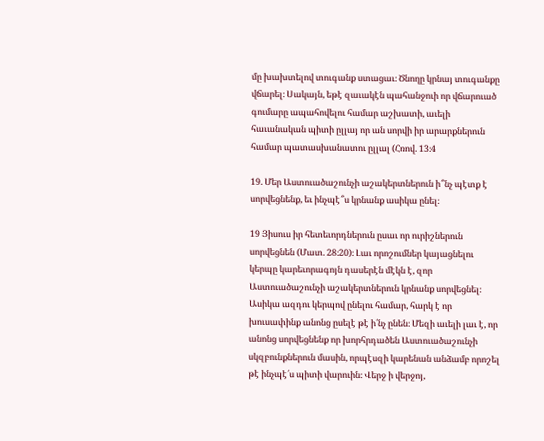մը խախտելով տուգանք ստացաւ։ Ծնողը կրնայ տուգանքը վճարել։ Սակայն, եթէ զաւակէն պահանջուի որ վճարուած գումարը ապահովելու համար աշխատի, աւելի հաւանական պիտի ըլլայ որ ան սորվի իր արարքներուն համար պատասխանատու ըլլալ (Հռով. 13։4

19. Մեր Աստուածաշունչի աշակերտներուն ի՞նչ պէտք է սորվեցնենք, եւ ինչպէ՞ս կրնանք ասիկա ընել։

19 Յիսուս իր հետեւորդներուն ըսաւ որ ուրիշներուն սորվեցնեն (Մատ. 28։20)։ Լաւ որոշումներ կայացնելու կերպը կարեւորագոյն դասերէն մէկն է, զոր Աստուածաշունչի աշակերտներուն կրնանք սորվեցնել։ Ասիկա ազդու կերպով ընելու համար, հարկ է որ խուսափինք անոնց ըսելէ թէ ի՛նչ ընեն։ Մեզի աւելի լաւ է, որ անոնց սորվեցնենք որ խորհրդածեն Աստուածաշունչի սկզբունքներուն մասին, որպէսզի կարենան անձամբ որոշել թէ ինչպէ՛ս պիտի վարուին։ Վերջ ի վերջոյ,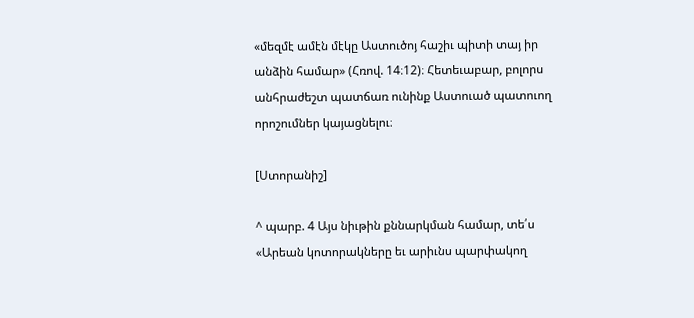«մեզմէ ամէն մէկը Աստուծոյ հաշիւ պիտի տայ իր անձին համար» (Հռով. 14։12)։ Հետեւաբար, բոլորս անհրաժեշտ պատճառ ունինք Աստուած պատուող որոշումներ կայացնելու։

[Ստորանիշ]

^ պարբ. 4 Այս նիւթին քննարկման համար, տե՛ս «Արեան կոտորակները եւ արիւնս պարփակող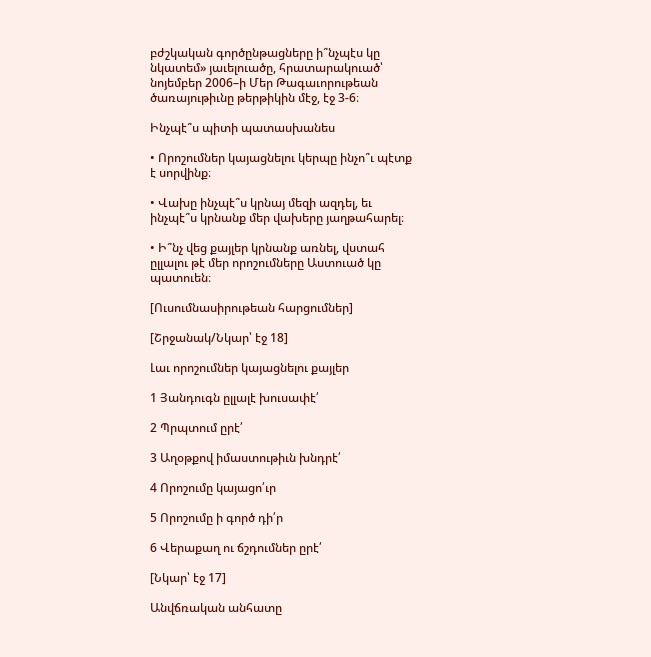բժշկական գործընթացները ի՞նչպէս կը նկատեմ» յաւելուածը, հրատարակուած՝ նոյեմբեր 2006–ի Մեր Թագաւորութեան ծառայութիւնը թերթիկին մէջ, էջ 3-6։

Ինչպէ՞ս պիտի պատասխանես

• Որոշումներ կայացնելու կերպը ինչո՞ւ պէտք է սորվինք։

• Վախը ինչպէ՞ս կրնայ մեզի ազդել, եւ ինչպէ՞ս կրնանք մեր վախերը յաղթահարել։

• Ի՞նչ վեց քայլեր կրնանք առնել, վստահ ըլլալու թէ մեր որոշումները Աստուած կը պատուեն։

[Ուսումնասիրութեան հարցումներ]

[Շրջանակ/Նկար՝ էջ 18]

Լաւ որոշումներ կայացնելու քայլեր

1 Յանդուգն ըլլալէ խուսափէ՛

2 Պրպտում ըրէ՛

3 Աղօթքով իմաստութիւն խնդրէ՛

4 Որոշումը կայացո՛ւր

5 Որոշումը ի գործ դի՛ր

6 Վերաքաղ ու ճշդումներ ըրէ՛

[Նկար՝ էջ 17]

Անվճռական անհատը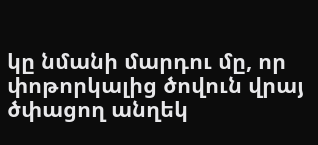կը նմանի մարդու մը, որ փոթորկալից ծովուն վրայ ծփացող անղեկ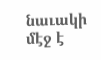նաւակի մէջ է